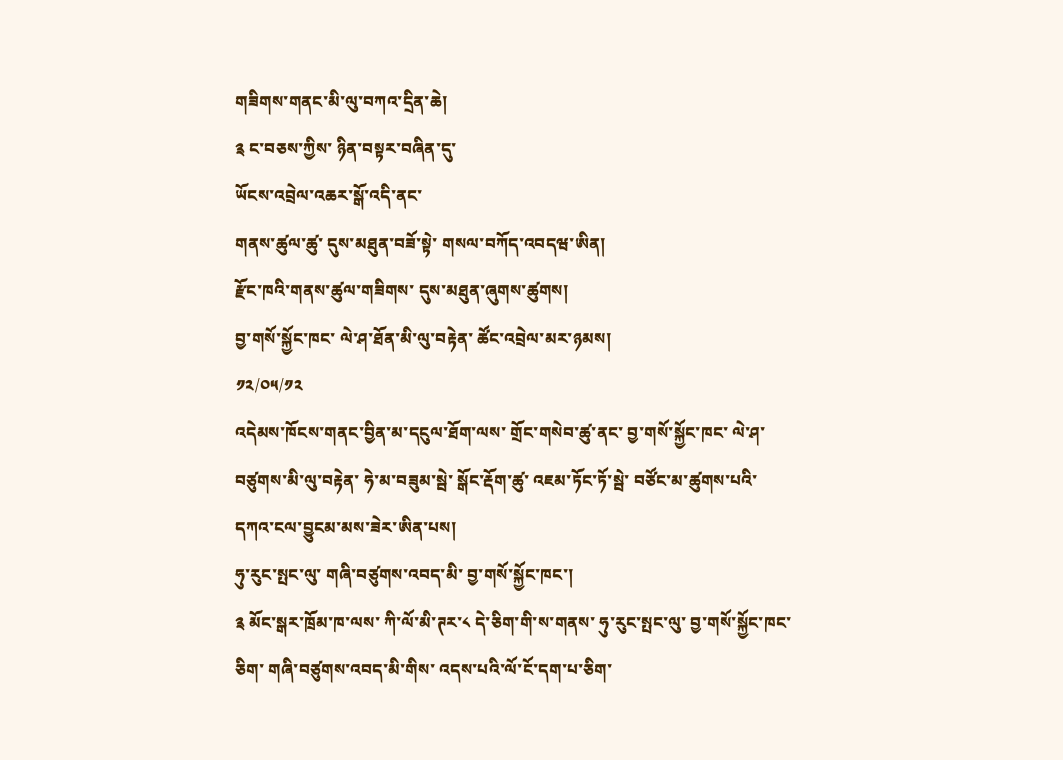གཟིགས་གནང་མི་ལུ་བཀའ་དྲིན་ཆེ།
༉ ང་བཅས་ཀྱིས་ ཉིན་བསྟར་བཞིན་དུ་
ཡོངས་འབྲེལ་འཆར་སྒོ་འདི་ནང་
གནས་ཚུལ་ཚུ་ དུས་མཐུན་བཟོ་སྟེ་ གསལ་བཀོད་འབདཝ་ཨིན།
རྫོང་ཁའི་གནས་ཚུལ་གཟིགས་ དུས་མཐུན་ཞུགས་ཚུགས།
བྱ་གསོ་སྐྱོང་ཁང་ ལེ་ཤ་ཐོན་མི་ལུ་བརྟེན་ ཚོང་འབྲེལ་མར་ཉམས།
༡༢/༠༥/༡༢
འདེམས་ཁོངས་གནང་བྱིན་མ་དངུལ་ཐོག་ལས་ གྲོང་གསེབ་ཚུ་ནང་ བྱ་གསོ་སྐྱོང་ཁང་ ལེ་ཤ་བཙུགས་མི་ལུ་བརྟེན་ ཧེ་མ་བཟུམ་སྦེ་ སྒོང་རྡོག་ཚུ་ འཇམ་ཏོང་ཏོ་སྦེ་ བཙོང་མ་ཚུགས་པའི་ དཀའ་ངལ་བྱུངམ་མས་ཟེར་ཨིན་པས།
ཧུ་རུང་སྤང་ལུ་ གཞི་བཙུགས་འབད་མི་ བྱ་གསོ་སྐྱོང་ཁང་།
༉ མོང་སྒར་ཁྲོམ་ཁ་ལས་ ཀི་ལོ་མི་ཊར་༨ དེ་ཅིག་གི་ས་གནས་ ཧུ་རུང་སྤང་ལུ་ བྱ་གསོ་སྐྱོང་ཁང་ཅིག་ གཞི་བཙུགས་འབད་མི་གིས་ འདས་པའི་ལོ་ངོ་དག་པ་ཅིག་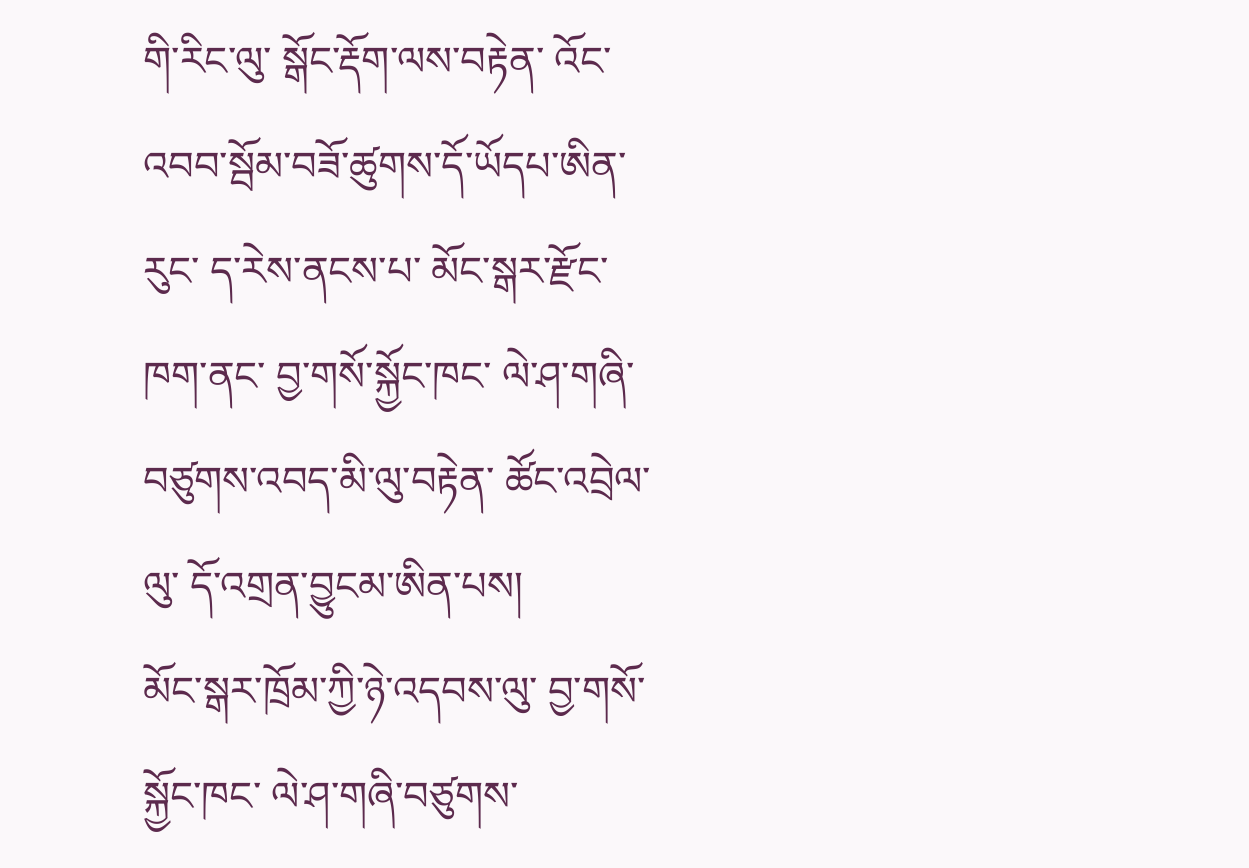གི་རིང་ལུ་ སྒོང་རྡོག་ལས་བརྟེན་ འོང་འབབ་སྦོམ་བཟོ་ཚུགས་དོ་ཡོདཔ་ཨིན་རུང་ ད་རེས་ནངས་པ་ མོང་སྒར་རྫོང་ཁག་ནང་ བྱ་གསོ་སྐྱོང་ཁང་ ལེ་ཤ་གཞི་བཙུགས་འབད་མི་ལུ་བརྟེན་ ཚོང་འབྲེལ་ལུ་ དོ་འགྲན་བྱུངམ་ཨིན་པས།
མོང་སྒར་ཁྲོམ་ཀྱི་ཉེ་འདབས་ལུ་ བྱ་གསོ་སྐྱོང་ཁང་ ལེ་ཤ་གཞི་བཙུགས་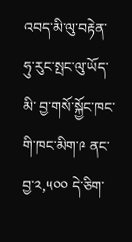འབད་མི་ལུ་བརྟེན་ ཧུ་རུང་སྤང་ལུ་ཡོད་མི་ བྱ་གསོ་སྐྱོང་ཁང་གི་ཁང་མིག་༩ ནང་ བྱ་༢,༥༠༠ དེ་ཅིག་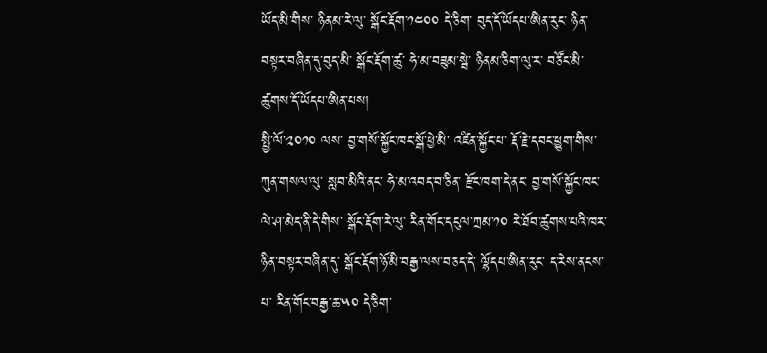ཡོད་མི་གིས་ ཉིནམ་རེ་ལུ་ སྒོང་རྡོག་༡༤༠༠ དེ་ཅིག་ བུད་དོ་ཡོདཔ་ཨིན་རུང་ ཉིན་བསྟར་བཞིན་དུ་བུད་མི་ སྒོང་རྡོག་ཚུ་ ཧེ་མ་བཟུམ་སྦེ་ ཉིནམ་ཅིག་ལུ་ར་ བཙོང་མི་ཚུགས་དོ་ཡོདཔ་ཨིན་པས།
སྤྱི་ལོ་༢༠༡༠ ལས་ བྱ་གསོ་སྐྱོང་ཁང་སྒོ་ཕྱེ་མི་ འཛིན་སྐྱོང་པ་ རྡོ་རྗེ་དབང་ཕྱུག་གིས་ ཀུན་གསལ་ལུ་ སླབ་མིའི་ནང་ ཧེ་མ་འབད་བ་ཅིན་ རྫོང་ཁག་དེ་ནང་ བྱ་གསོ་སྐྱོང་ཁང་ ལེ་ཤ་མེད་ནི་དེ་གིས་ སྒོང་རྡོག་རེ་ལུ་ རིན་གོང་དངུལ་ཀྲམ་༡༠ རེ་ཐོབ་ཚུགས་པའི་ཁར་ ཉིན་བསྟར་བཞིན་དུ་ སྒོང་རྡོག་ཉོ་མི་བརྒྱ་ལས་བཅད་དེ་ ལྷོདཔ་ཨིན་རུང་ ད་རེས་ནངས་པ་ རིན་གོང་བརྒྱ་ཆ་༥༠ དེ་ཅིག་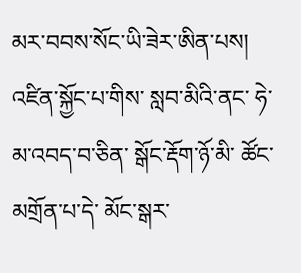མར་བབས་སོང་ཡི་ཟེར་ཨིན་པས།
འཛིན་སྐྱོང་པ་གིས་ སླབ་མིའི་ནང་ ཧེ་མ་འབད་བ་ཅིན་ སྒོང་རྡོག་ཉོ་མི་ ཚོང་མགྲོན་པ་དེ་ མོང་སྒར་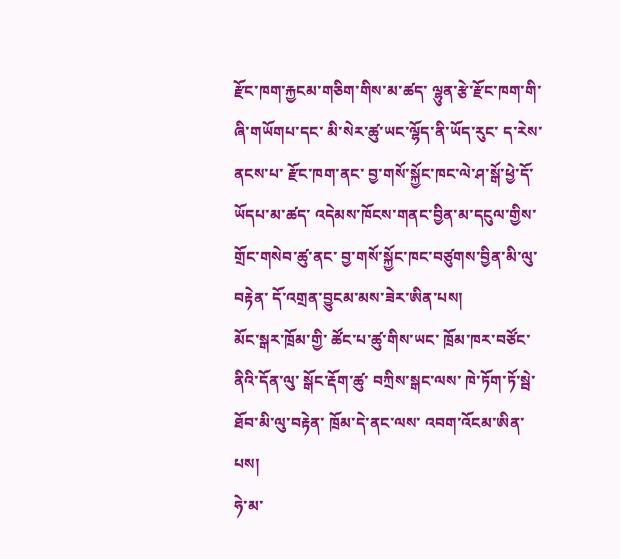རྫོང་ཁག་རྐྱངམ་གཅིག་གིས་མ་ཚད་ ལྷུན་རྩེ་རྫོང་ཁག་གི་ ཞི་གཡོགཔ་དང་ མི་སེར་ཚུ་ཡང་ལྷོད་ནི་ཡོད་རུང་ ད་རེས་ནངས་པ་ རྫོང་ཁག་ནང་ བྱ་གསོ་སྐྱོང་ཁང་ལེ་ཤ་སྒོ་ཕྱེ་དོ་ཡོདཔ་མ་ཚད་ འདེམས་ཁོངས་གནང་བྱིན་མ་དངུལ་གྱིས་ གྲོང་གསེབ་ཚུ་ནང་ བྱ་གསོ་སྐྱོང་ཁང་བཙུགས་བྱིན་མི་ལུ་བརྟེན་ དོ་འགྲན་བྱུངམ་མས་ཟེར་ཨིན་པས།
མོང་སྒར་ཁྲོམ་གྱི་ ཚོང་པ་ཚུ་གིས་ཡང་ ཁྲོམ་ཁར་བཙོང་ནིའི་དོན་ལུ་ སྒོང་རྡོག་ཚུ་ བཀྲིས་སྒང་ལས་ ཁེ་ཏོག་ཏོ་སྦེ་ ཐོབ་མི་ལུ་བརྟེན་ ཁྲོམ་དེ་ནང་ལས་ འབག་འོངམ་ཨིན་པས།
ཧེ་མ་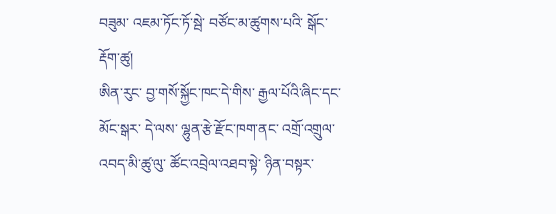བཟུམ་ འཇམ་ཏོང་ཏོ་སྦེ་ བཙོང་མ་ཚུགས་པའི་ སྒོང་རྡོག་ཚུ།
ཨིན་རུང་ བྱ་གསོ་སྐྱོང་ཁང་དེ་གིས་ རྒྱལ་པོའི་ཞིང་དང་ མོང་སྒར་ དེ་ལས་ ལྷུན་རྩེ་རྫོང་ཁག་ནང་ འགྲོ་འགྲུལ་འབད་མི་ཚུ་ལུ་ ཚོང་འབྲེལ་འཐབ་སྟེ་ ཉིན་བསྟར་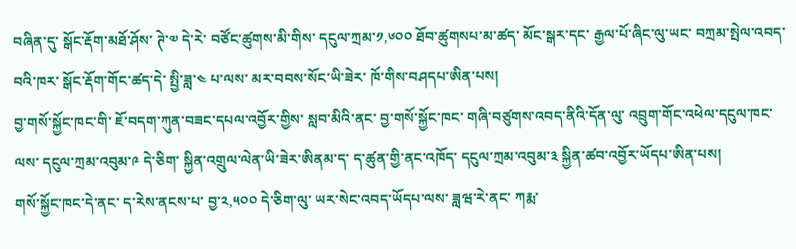བཞིན་དུ་ སྒོང་རྡོག་མཐོ་ཤོས་ ཊེ་༧ དེ་རེ་ བཙོང་ཚུགས་མི་གིས་ དངུལ་ཀྲམ་༡,༦༠༠ ཐོབ་ཚུགསཔ་མ་ཚད་ མོང་སྒར་དང་ རྒྱལ་པོ་ཞིང་ལུ་ཡང་ བཀྲམ་སྤེལ་འབད་བའི་ཁར་ སྒོང་རྡོག་གོང་ཚད་དེ་ སྤྱི་ཟླ་༤ པ་ལས་ མར་བབས་སོང་ཡི་ཟེར་ ཁོ་གིས་བཤདཔ་ཨིན་པས།
བྱ་གསོ་སྐྱོང་ཁང་གི་ ཇོ་བདག་ཀུན་བཟང་དཔལ་འབྱོར་གྱིས་ སླབ་མིའི་ནང་ བྱ་གསོ་སྐྱོང་ཁང་ གཞི་བཙུགས་འབད་ནིའི་དོན་ལུ་ འབྲུག་གོང་འཕེལ་དངུལ་ཁང་ལས་ དངུལ་ཀྲམ་འབུམ་༩ དེ་ཅིག་ སྐྱིན་འགྲུལ་ལེན་ཡི་ཟེར་ཨིནམ་ད་ ད་ཚུན་གྱི་ནང་འཁོད་ དངུལ་ཀྲམ་འབུམ་༣ སྐྱིན་ཚབ་འབྱོར་ཡོདཔ་ཨིན་པས།
གསོ་སྐྱོང་ཁང་དེ་ནང་ ད་རེས་ནངས་པ་ བྱ་༢,༥༠༠ དེ་ཅིག་ལུ་ ཡར་སེང་འབད་ཡོདཔ་ལས་ ཟླཝ་རེ་ནང་ ཀརྨ་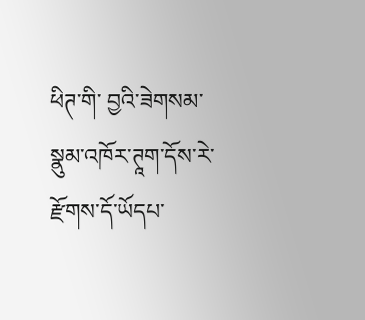ཕིཊ་གི་ བྱའི་ཟེགསམ་ སྣུམ་འཁོར་ཊཱག་དོས་རེ་ རྫོགས་དོ་ཡོདཔ་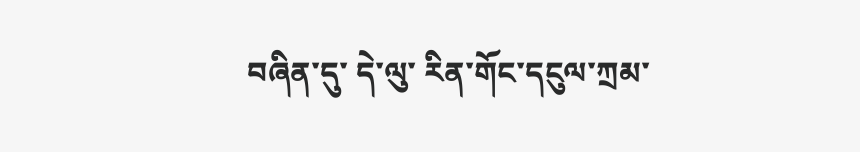བཞིན་དུ་ དེ་ལུ་ རིན་གོང་དངུལ་ཀྲམ་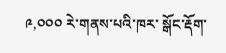༩,༠༠༠ རེ་གནས་པའི་ཁར་ སྒོང་རྡོག་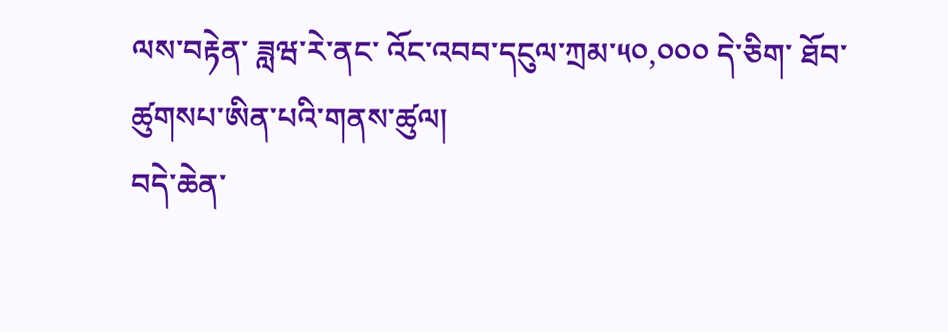ལས་བརྟེན་ ཟླཝ་རེ་ནང་ འོང་འབབ་དངུལ་ཀྲམ་༥༠,༠༠༠ དེ་ཅིག་ ཐོབ་ཚུགསཔ་ཨིན་པའི་གནས་ཚུལ།
བདེ་ཆེན་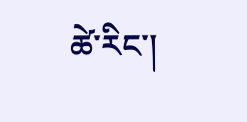ཚེ་རིང་།